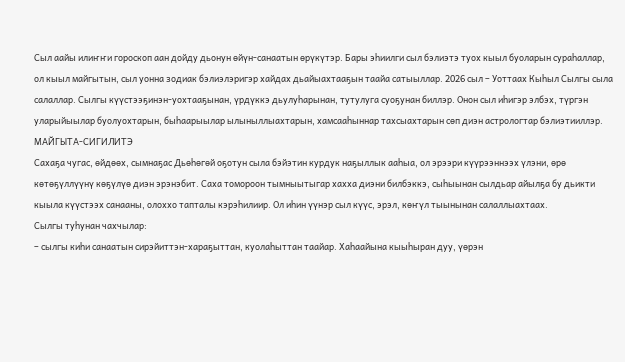Сыл аайы илиҥҥи гороскоп аан дойду дьонун өйүн-санаатын өрүкүтэр. Бары эһиилги сыл бэлиэтэ туох кыыл буоларын сураһаллар, ол кыыл майгытын, сыл уонна зодиак бэлиэлэригэр хайдах дьайыахтааҕын таайа сатыыллар. 2026 сыл – Уоттаах Кыһыл Сылгы сыла салаллар. Сылгы күүстээҕинэн-уохтааҕынан, үрдүккэ дьулуһарынан, тутулуга суоҕунан биллэр. Онон сыл иһигэр элбэх, түргэн уларыйыылар буолуохтарын, быһаарыылар ылыныллыахтарын, хамсааһыннар тахсыахтарын сөп диэн астрологтар бэлиэтииллэр.
МАЙГЫТА-СИГИЛИТЭ
Сахаҕа чугас, өйдөөх, сымнаҕас Дьөһөгөй оҕотун сыла бэйэтин курдук наҕыллык ааһыа, ол эрээри күүрээннээх үлэни, өрө көтөҕүллүүнү көҕүлүө диэн эрэнэбит. Саха томороон тымныытыгар хахха диэни билбэккэ, сыһыынан сылдьар айылҕа бу дьикти кыыла күүстээх санааны, олоххо тапталы кэрэһилиир. Ол иһин үүнэр сыл күүс, эрэл, көҥүл тыынынан салаллыахтаах.
Сылгы туһунан чахчылар:
– сылгы киһи санаатын сирэйиттэн-хараҕыттан, куолаһыттан таайар. Хаһаайына кыыһыран дуу, үөрэн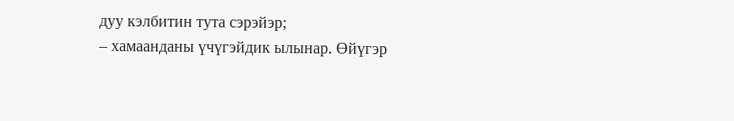дуу кэлбитин тута сэрэйэр;
– хамаанданы үчүгэйдик ылынар. Өйүгэр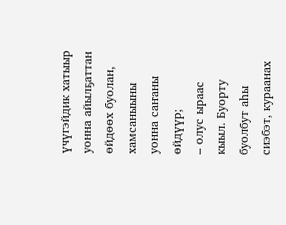үчүгэйдик хатыыр уонна айылҕаттан өйдөөх буолан, хамсаныыны уонна саҥаны өйдүүр;
– олус ыраас кыыл. Буорту буолбут аһы сиэбэт, кураанах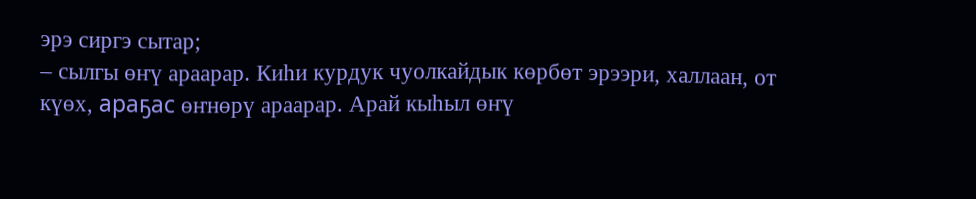эрэ сиргэ сытар;
– сылгы өҥү араарар. Киһи курдук чуолкайдык көрбөт эрээри, халлаан, от күөх, араҕас өҥнөрү араарар. Арай кыһыл өҥү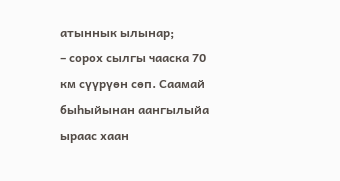атыннык ылынар;
– сорох сылгы чааска 70 км сүүрүөн сөп. Саамай быһыйынан аангылыйа ыраас хаан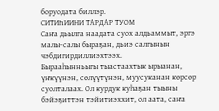боруодата биллэр.
СИТИҺИИНИ ТАРДАР ТУОМ
Саҥа дьылга наадата суох алдьаммыт, эргэ малы-салы быраҕан, дьиэ салгынын чэбдигирдиллиэхтээх.
Бырааһынньыгы тыастаахтык ырыанан, үҥкүүнэн, сөлүүтүнэн, муусуканан көрсөр суолталаах. Ол курдук куһаҕан тыыны бэйэҕиттэн тэйитиэххит, ол аата, саҥа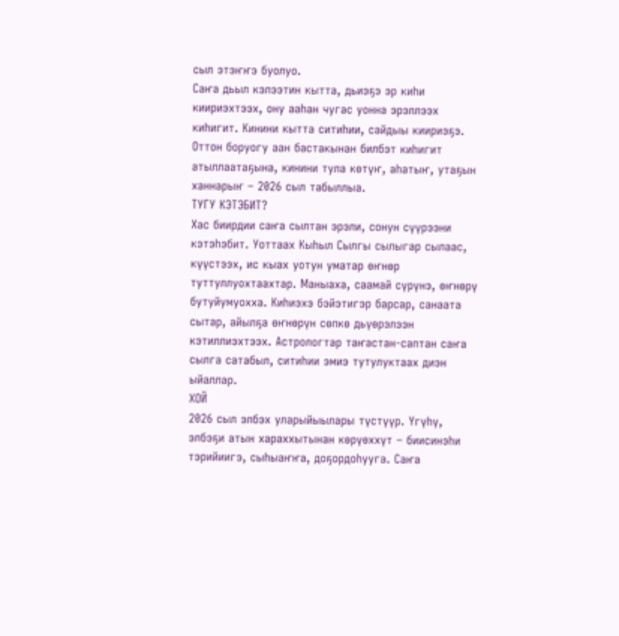сыл этэҥҥэ буолуо.
Саҥа дьыл кэлээтин кытта, дьиэҕэ эр киһи киириэхтээх, ону ааһан чугас уонна эрэллээх киһигит. Кинини кытта ситиһии, сайдыы киириэҕэ. Оттон боруогу аан бастакынан билбэт киһигит атыллаатаҕына, кинини тула көтүҥ, аһатыҥ, утаҕын ханнарыҥ – 2026 сыл табыллыа.
ТУГУ КЭТЭБИТ?
Хас биирдии саҥа сылтан эрэли, сонун сүүрээни кэтэһэбит. Уоттаах Кыһыл Сылгы сылыгар сылаас, күүстээх, ис кыах уотун уматар өҥнөр туттуллуохтаахтар. Маныаха, саамай сүрүнэ, өҥнөрү бутуйумуохха. Киһиэхэ бэйэтигэр барсар, санаата сытар, айылҕа өҥнөрүн сөпкө дьүөрэлээн кэтиллиэхтээх. Астрологтар таҥастан-саптан саҥа сылга сатабыл, ситиһии эмиэ тутулуктаах диэн ыйаллар.
ХОЙ
2026 сыл элбэх уларыйыылары түстүүр. Үгүһү, элбэҕи атын хараххытынан көрүөххүт – биисинэһи тэрийиигэ, сыһыаҥҥа, доҕордоһууга. Саҥа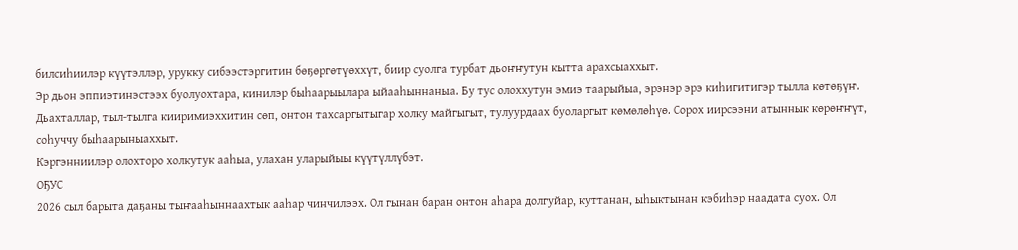билсиһиилэр күүтэллэр, урукку сибээстэргитин бөҕөргөтүөххүт, биир суолга турбат дьоҥҥутун кытта арахсыаххыт.
Эр дьон эппиэтинэстээх буолуохтара, кинилэр быһаарыылара ыйааһыннаныа. Бу тус олоххутун эмиэ таарыйыа, эрэнэр эрэ киһигитигэр тылла көтөҕүҥ.
Дьахталлар, тыл-тылга кииримиэххитин сөп, онтон тахсаргытыгар холку майгыгыт, тулуурдаах буоларгыт көмөлөһүө. Сорох иирсээни атыннык көрөҥҥүт, соһуччу быһаарыныаххыт.
Кэргэнниилэр олохторо холкутук ааһыа, улахан уларыйыы күүтүллүбэт.
ОҔУС
2026 сыл барыта даҕаны тыҥааһыннаахтык ааһар чинчилээх. Ол гынан баран онтон аһара долгуйар, куттанан, ыһыктынан кэбиһэр наадата суох. Ол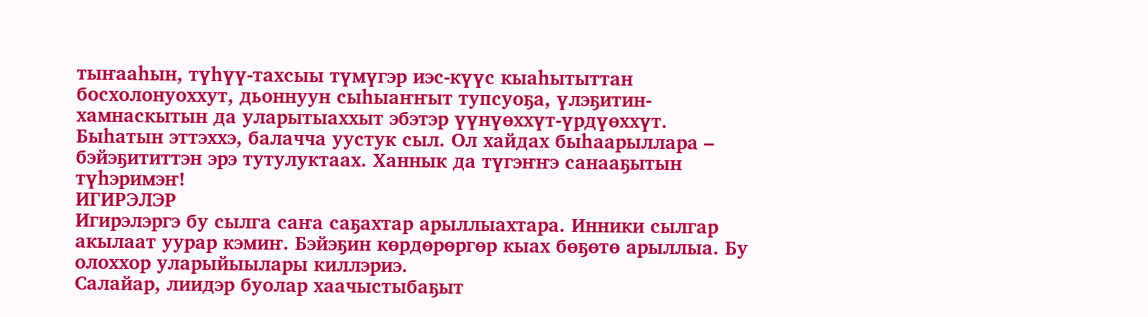тыҥааһын, түһүү-тахсыы түмүгэр иэс-күүс кыаһытыттан босхолонуоххут, дьоннуун сыһыаҥҥыт тупсуоҕа, үлэҕитин-хамнаскытын да уларытыаххыт эбэтэр үүнүөххүт-үрдүөххүт.
Быһатын эттэххэ, балачча уустук сыл. Ол хайдах быһаарыллара – бэйэҕититтэн эрэ тутулуктаах. Ханнык да түгэҥҥэ санааҕытын түһэримэҥ!
ИГИРЭЛЭР
Игирэлэргэ бу сылга саҥа саҕахтар арыллыахтара. Инники сылгар акылаат уурар кэмиҥ. Бэйэҕин көрдөрөргөр кыах бөҕөтө арыллыа. Бу олоххор уларыйыылары киллэриэ.
Салайар, лиидэр буолар хаачыстыбаҕыт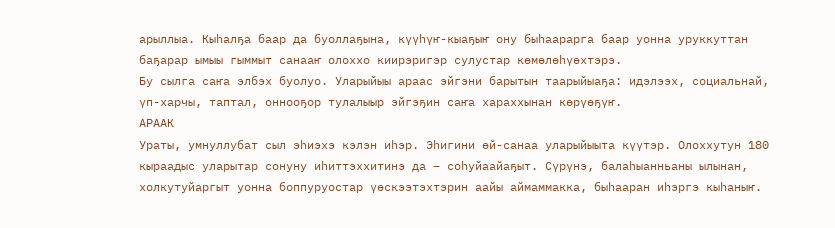арыллыа. Кыһалҕа баар да буоллаҕына, күүһүҥ-кыаҕыҥ ону быһаарарга баар уонна уруккуттан баҕарар ымыы гыммыт санааҥ олоххо киирэригэр сулустар көмөлөһүөхтэрэ.
Бу сылга саҥа элбэх буолуо. Уларыйыы араас эйгэни барытын таарыйыаҕа: идэлээх, социальнай, үп-харчы, таптал, оннооҕор тулалыыр эйгэҕин саҥа хараххынан көрүөҕүҥ.
АРААК
Ураты, умнуллубат сыл эһиэхэ кэлэн иһэр. Эһигини өй-санаа уларыйыыта күүтэр. Олоххутун 180 кыраадыс уларытар сонуну иһиттэххитинэ да – соһуйаайаҕыт. Сүрүнэ, балаһыанньаны ылынан, холкутуйаргыт уонна боппуруостар үөскээтэхтэрин аайы аймаммакка, быһааран иһэргэ кыһаныҥ.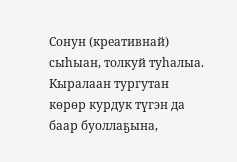Сонун (креативнай) сыһыан, толкуй туһалыа. Кыралаан тургутан көрөр курдук түгэн да баар буоллаҕына,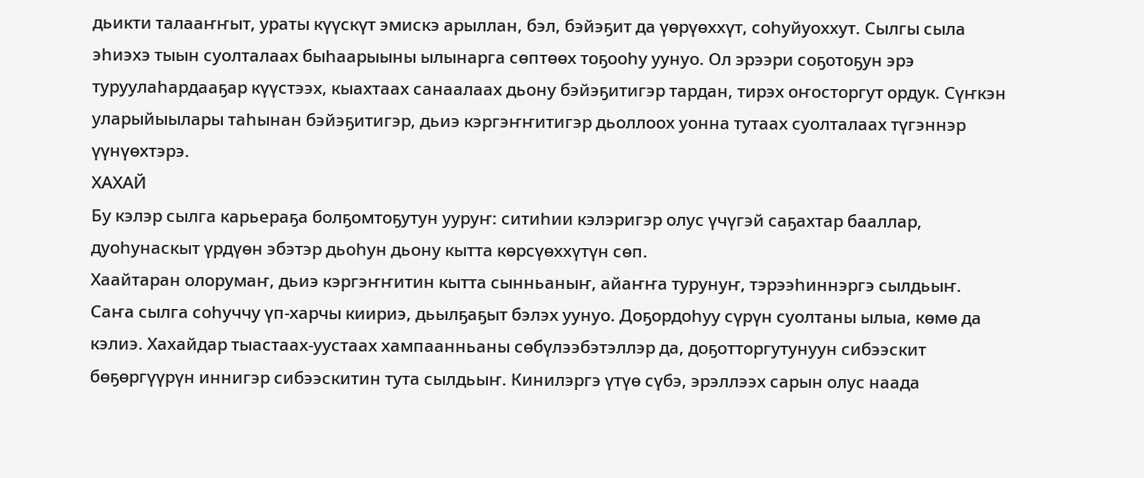дьикти талааҥҥыт, ураты күүскүт эмискэ арыллан, бэл, бэйэҕит да үөрүөххүт, соһуйуоххут. Сылгы сыла эһиэхэ тыын суолталаах быһаарыыны ылынарга сөптөөх тоҕооһу уунуо. Ол эрээри соҕотоҕун эрэ туруулаһардааҕар күүстээх, кыахтаах санаалаах дьону бэйэҕитигэр тардан, тирэх оҥосторгут ордук. Сүҥкэн уларыйыылары таһынан бэйэҕитигэр, дьиэ кэргэҥҥитигэр дьоллоох уонна тутаах суолталаах түгэннэр үүнүөхтэрэ.
ХАХАЙ
Бу кэлэр сылга карьераҕа болҕомтоҕутун ууруҥ: ситиһии кэлэригэр олус үчүгэй саҕахтар бааллар, дуоһунаскыт үрдүөн эбэтэр дьоһун дьону кытта көрсүөххүтүн сөп.
Хаайтаран олорумаҥ, дьиэ кэргэҥҥитин кытта сынньаныҥ, айаҥҥа турунуҥ, тэрээһиннэргэ сылдьыҥ.
Саҥа сылга соһуччу үп-харчы киириэ, дьылҕаҕыт бэлэх уунуо. Доҕордоһуу сүрүн суолтаны ылыа, көмө да кэлиэ. Хахайдар тыастаах-уустаах хампаанньаны сөбүлээбэтэллэр да, доҕотторгутунуун сибээскит бөҕөргүүрүн иннигэр сибээскитин тута сылдьыҥ. Кинилэргэ үтүө сүбэ, эрэллээх сарын олус наада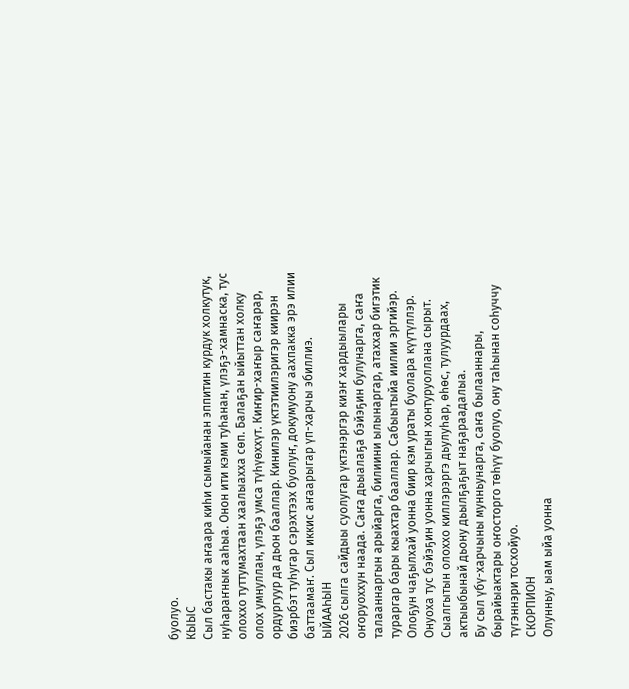буолуо.
КЫЫС
Сыл бастакы аҥаара киһи сымыйанан эппитин курдук холкутук, нуһараҥнык ааһыа. Онон ити кэми туһанан, үлэҕэ-хамнаска, тус олоххо туттумахтаан хаалыахха сөп. Балаҕан ыйыттан холку олох умнуллан, үлэҕэ умса түһүөххүт. Киҥир-хаҥыр саҥарар, ордургуур да дьон бааллар. Кинилэр үктэтиилэригэр киирэн биэрбэт туһугар сэрэхтээх буолуҥ, докумуону аахпакка эрэ илии баттаамаҥ. Сыл иккис аҥаарыгар үп-харчы эбиллиэ.
ЫЙААҺЫН
2026 сылга сайдыы суолугар үктэнэргэр киэҥ хардыылары оҥоруоххун наада. Саҥа дьыалаҕа бэйэҕин булунарга, саҥа талааннаргын арыйарга, билиини ылынаргар, атаххар бигэтик тураргар бары кыахтар бааллар. Сабыытыйа иилии эргийэр. Олоҕун чаҕылхай уонна биир кэм ураты буолара күүтүллэр. Онуоха тус бэйэҕин уонна харчыгын хонтуруоллана сырыт.
Сыалгытын олоххо киллэрэргэ дьулуһар, өһөс, тулуурдаах, актыыбынай дьону дьылҕаҕыт наҕараадалыа.
Бу сыл үбү-харчыны мунньунарга, саҥа былааннары, бырайыактары оҥосторго төһүү буолуо, ону таһынан соһуччу түгэннэри тосхойуо.
СКОРПИОН
Олунньу, ыам ыйа уонна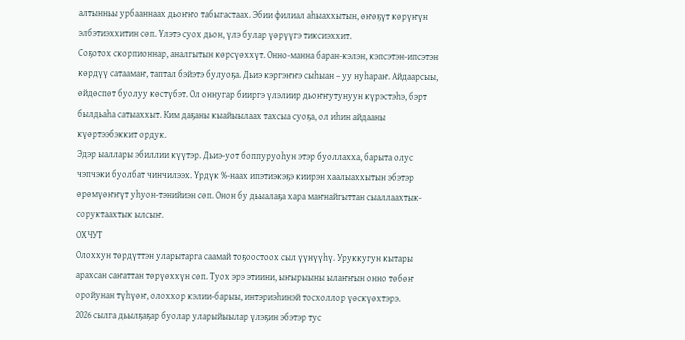алтынньы урбааннаах дьоҥҥо табыгастаах. Эбии филиал аһыаххытын, өҥөҕүт көрүҥүн элбэтиэххитин сөп. Үлэтэ суох дьон, үлэ булар үөрүүгэ тиксиэххит.
Соҕотох скорпионнар, аналгытын көрсүөххүт. Онно-манна баран-кэлэн, кэпсэтэн-ипсэтэн көрдүү сатаамаҥ, таптал бэйэтэ булуоҕа. Дьиэ кэргэҥҥэ сыһыан – уу нуһараҥ. Айдаарсыы, өйдөспөт буолуу көстүбэт. Ол оннугар бииргэ үлэлиир дьоҥҥутунуун күрэстэһэ, бэрт былдьаһа сатыаххыт. Ким даҕаны кыайыылаах тахсыа суоҕа, ол иһин айдааны күөртээбэккит ордук.
Эдэр ыаллары эбиллии күүтэр. Дьиэ-уот боппуруоһун этэр буоллахха, барыта олус чэпчэки буолбат чинчилээх. Үрдүк %-наах ипэтиэкэҕэ киирэн хаалыаххытын эбэтэр өрөмүөҥҥүт уһуон-тэнийиэн сөп. Онон бу дьыалаҕа хара маҥнайгыттан сыаллаахтык-соруктаахтык ылсыҥ.
ОХЧУТ
Олоххун төрдүттэн уларытарга саамай тоҕоостоох сыл үүнүүһү. Уруккугун кытары арахсан саҥаттан төрүөххүн сөп. Туох эрэ этиини, ыҥырыыны ылаҥҥын онно төбөҥ оройунан түһүөҥ, олоххор кэлии-барыы, интэриэһинэй тосхоллор үөскүөхтэрэ.
2026 сылга дьылҕаҕар буолар уларыйыылар үлэҕин эбэтэр тус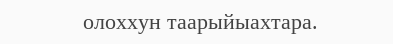олоххун таарыйыахтара.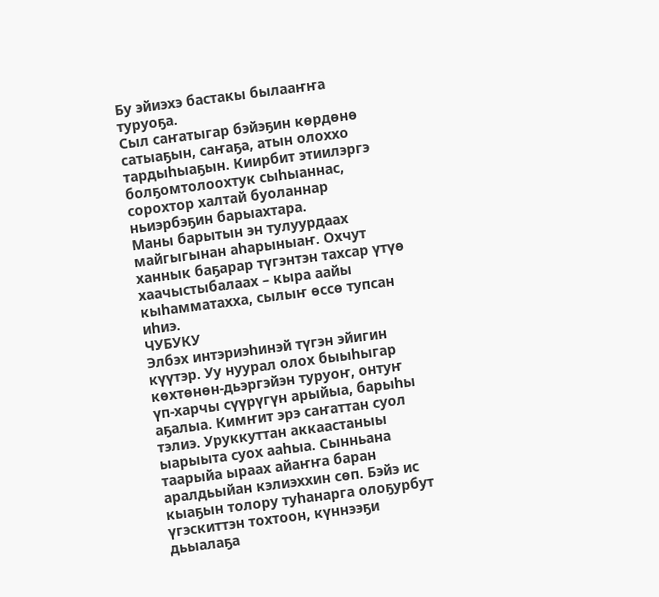Бу эйиэхэ бастакы былааҥҥа туруоҕа.
Сыл саҥатыгар бэйэҕин көрдөнө сатыаҕын, саҥаҕа, атын олоххо тардыһыаҕын. Киирбит этиилэргэ болҕомтолоохтук сыһыаннас, сорохтор халтай буоланнар ньиэрбэҕин барыахтара.
Маны барытын эн тулуурдаах майгыгынан аһарыныаҥ. Охчут ханнык баҕарар түгэнтэн тахсар үтүө хаачыстыбалаах – кыра аайы кыһамматахха, сылыҥ өссө тупсан иһиэ.
ЧУБУКУ
Элбэх интэриэһинэй түгэн эйигин күүтэр. Уу нуурал олох быыһыгар көхтөнөн-дьэргэйэн туруоҥ, онтуҥ үп-харчы сүүрүгүн арыйыа, барыһы аҕалыа. Кимҥит эрэ саҥаттан суол тэлиэ. Уруккуттан аккаастаныы ыарыыта суох ааһыа. Сынньана таарыйа ыраах айаҥҥа баран аралдьыйан кэлиэххин сөп. Бэйэ ис кыаҕын толору туһанарга олоҕурбут үгэскиттэн тохтоон, күннээҕи дьыалаҕа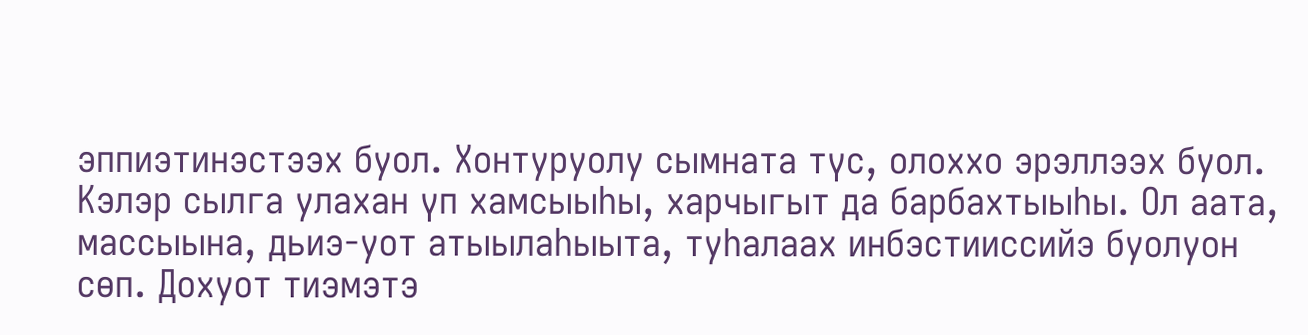эппиэтинэстээх буол. Хонтуруолу сымната түс, олоххо эрэллээх буол. Кэлэр сылга улахан үп хамсыыһы, харчыгыт да барбахтыыһы. Ол аата, массыына, дьиэ-уот атыылаһыыта, туһалаах инбэстииссийэ буолуон сөп. Дохуот тиэмэтэ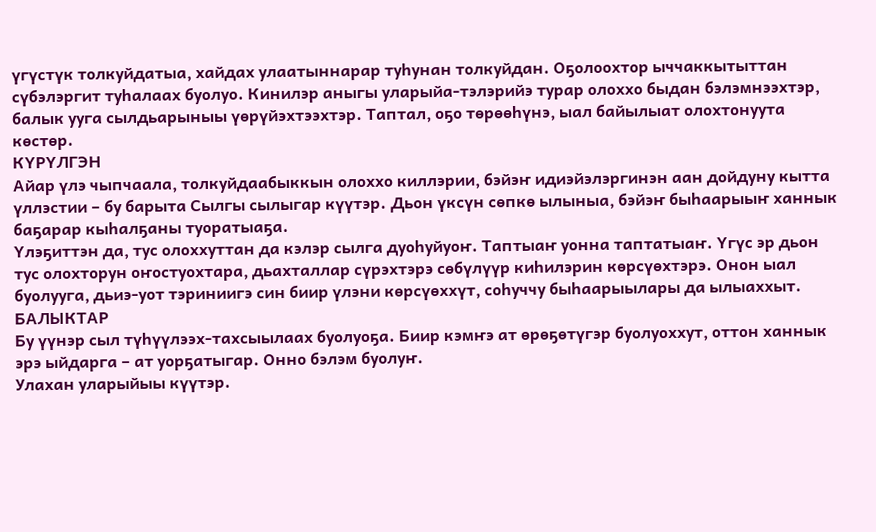үгүстүк толкуйдатыа, хайдах улаатыннарар туһунан толкуйдан. Оҕолоохтор ыччаккытыттан сүбэлэргит туһалаах буолуо. Кинилэр аныгы уларыйа-тэлэрийэ турар олоххо быдан бэлэмнээхтэр, балык ууга сылдьарыныы үөрүйэхтээхтэр. Таптал, оҕо төрөөһүнэ, ыал байылыат олохтонуута көстөр.
КҮРҮЛГЭН
Айар үлэ чыпчаала, толкуйдаабыккын олоххо киллэрии, бэйэҥ идиэйэлэргинэн аан дойдуну кытта үллэстии – бу барыта Сылгы сылыгар күүтэр. Дьон үксүн сөпкө ылыныа, бэйэҥ быһаарыыҥ ханнык баҕарар кыһалҕаны туоратыаҕа.
Үлэҕиттэн да, тус олоххуттан да кэлэр сылга дуоһуйуоҥ. Таптыаҥ уонна таптатыаҥ. Үгүс эр дьон тус олохторун оҥостуохтара, дьахталлар сүрэхтэрэ сөбүлүүр киһилэрин көрсүөхтэрэ. Онон ыал буолууга, дьиэ-уот тэриниигэ син биир үлэни көрсүөххүт, соһуччу быһаарыылары да ылыаххыт.
БАЛЫКТАР
Бу үүнэр сыл түһүүлээх-тахсыылаах буолуоҕа. Биир кэмҥэ ат өрөҕөтүгэр буолуоххут, оттон ханнык эрэ ыйдарга – ат уорҕатыгар. Онно бэлэм буолуҥ.
Улахан уларыйыы күүтэр.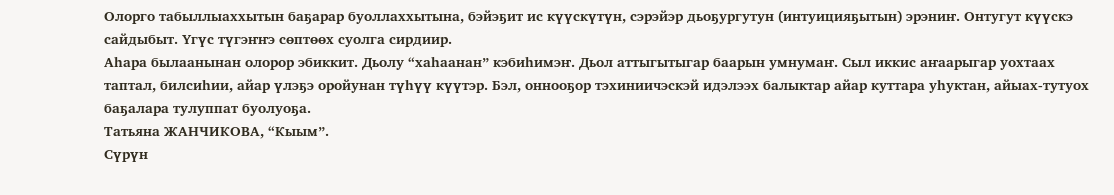Олорго табыллыаххытын баҕарар буоллаххытына, бэйэҕит ис күүскүтүн, сэрэйэр дьоҕургутун (интуицияҕытын) эрэниҥ. Онтугут күүскэ сайдыбыт. Үгүс түгэҥҥэ сөптөөх суолга сирдиир.
Аһара былаанынан олорор эбиккит. Дьолу “хаһаанан” кэбиһимэҥ. Дьол аттыгытыгар баарын умнумаҥ. Сыл иккис аҥаарыгар уохтаах таптал, билсиһии, айар үлэҕэ оройунан түһүү күүтэр. Бэл, оннооҕор тэхиниичэскэй идэлээх балыктар айар куттара уһуктан, айыах-тутуох баҕалара тулуппат буолуоҕа.
Татьяна ЖАНЧИКОВА, “Кыым”.
Сүрүн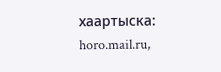хаартыска: horo.mail.ru,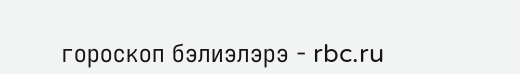гороскоп бэлиэлэрэ - rbc.ru